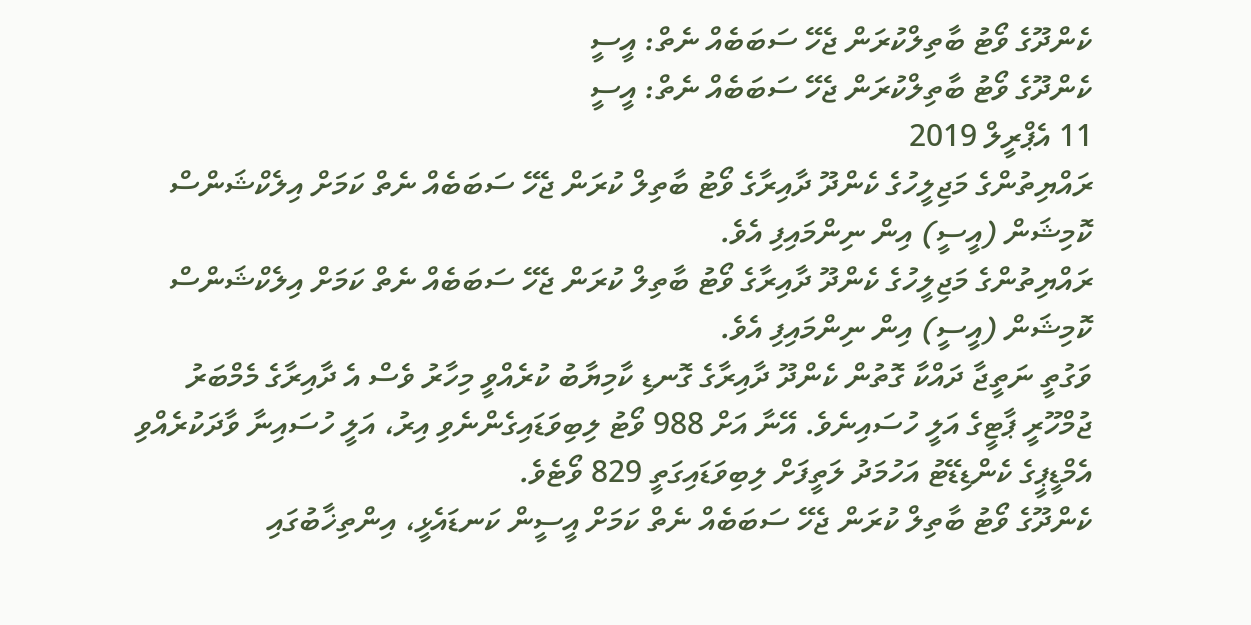ކެންދޫގެ ވޯޓު ބާތިލްކުރަން ޖެހޭ ސަބަބެއް ނެތް: އީސީ
ކެންދޫގެ ވޯޓު ބާތިލްކުރަން ޖެހޭ ސަބަބެއް ނެތް: އީސީ
11 އެޕްރީލް 2019
ރައްޔިތުންގެ މަޖިލީހުގެ ކެންދޫ ދާއިރާގެ ވޯޓު ބާތިލް ކުރަން ޖެހޭ ސަބަބެއް ނެތް ކަމަށް އިލެކްޝަންސް ކޮމިޝަން (އީސީ) އިން ނިންމައިފި އެވެ.
ރައްޔިތުންގެ މަޖިލީހުގެ ކެންދޫ ދާއިރާގެ ވޯޓު ބާތިލް ކުރަން ޖެހޭ ސަބަބެއް ނެތް ކަމަށް އިލެކްޝަންސް ކޮމިޝަން (އީސީ) އިން ނިންމައިފި އެވެ.
ވަގުތީ ނަތީޖާ ދައްކާ ގޮތުން ކެންދޫ ދާއިރާގެ ގޮނޑި ކާމިޔާބު ކުރެއްވީ މިހާރު ވެސް އެ ދާއިރާގެ މެމްބަރު ޖުމްހޫރީ ޕާޓީގެ އަލީ ހުސައިނެވެ. އޭނާ އަށް 988 ވޯޓު ލިބިވަޑައިގެންނެވި އިރު، އަލީ ހުސައިނާ ވާދަކުރެއްވި އެމްޑީޕީގެ ކެންޑިޑޭޓު އަހުމަދު ލަތީފަށް ލިބިވަޑައިގަތީ 829 ވޯޓެވެ.
ކެންދޫގެ ވޯޓު ބާތިލް ކުރަން ޖެހޭ ސަބަބެއް ނެތް ކަމަށް އީސީން ކަނޑައެޅީ، އިންތިޚާބުގައި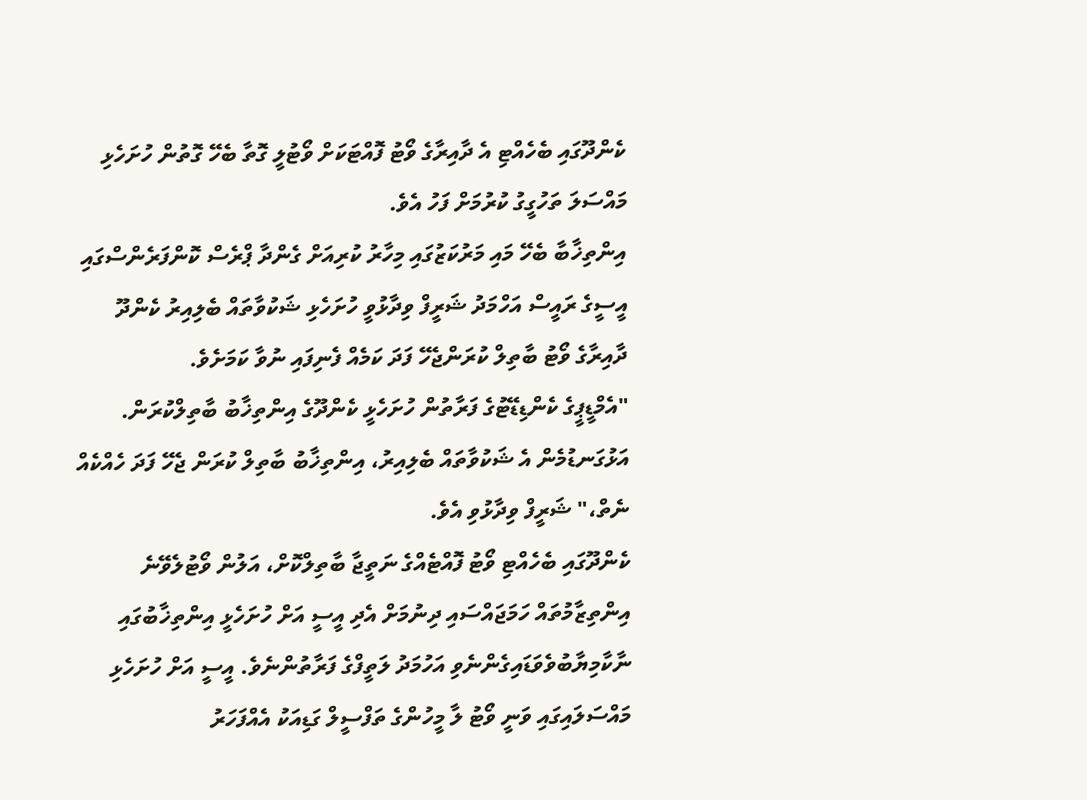ކެންދޫގައި ބެހެއްޓި އެ ދާއިރާގެ ވޯޓު ފޮއްޓަކަށް ވޯޓުލީ ގޮތާ ބެހޭ ގޮތުން ހުށަހެޅި މައްސަލަ ތަހުގީގު ކުރުމަށް ފަހު އެވެ.
އިންތިޚާބާ ބެހޭ މައި މަރުކަޒުގައި މިހާރު ކުރިއަށް ގެންދާ ޕްރެސް ކޮންފަރެންސްގައި އީސީގެ ރައީސް އަހްމަދު ޝަރީފް ވިދާޅުވީ ހުށަހެޅި ޝަކުވާތައް ބެލިއިރު ކެންދޫ ދާއިރާގެ ވޯޓު ބާތިލް ކުރަންޖެހޭ ފަދަ ކަމެއް ފެނިފައި ނުވާ ކަމަށެވެ.
"އެމްޑީޕީގެ ކެންޑިޑޭޓުގެ ފަރާތުން ހުށަހެޅީ ކެންދޫގެ އިންތިޚާބު ބާތިލްކުރަން. އަޅުގަނޑުމެން އެ ޝަކުވާތައް ބެލިއިރު، އިންތިޚާބު ބާތިލް ކުރަން ޖެހޭ ފަދަ ހެއްކެއް ނެތް،" ޝަރީފް ވިދާޅުވި އެވެ.
ކެންދޫގައި ބެހެއްޓި ވޯޓު ފޮއްޓެއްގެ ނަތީޖާ ބާތިލްކޮށް، އަލުން ވޯޓުލެވޭނެ އިންތިޒާމުތައް ހަމަޖައްސައި ދިނުމަށް އެދި އީސީ އަށް ހުށަހެޅީ އިންތިޚާބުގައި ނާކާމިޔާބުވެވަޑައިގެންނެވި އަހުމަދު ލަތީފްގެ ފަރާތުންނެވެ. އީސީ އަށް ހުށަހެޅި މައްސަލައިގައި ވަނީ ވޯޓު ލާ މީހުންގެ ތަފްސީލް ގަޑިއަކު އެއްފަހަރު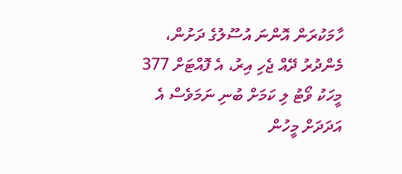ހާމަކުރަން އޮންނަ އުސޫލުގެ ދަށުން، މެންދުރު ދޭއް ޖެހި އިރު، އެ ފޮއްޓަށް 377 މީހަކު ވޯޓު ލި ކަމަށް ބުނި ނަމަވެސް އެ އަދަދަށް މީހުން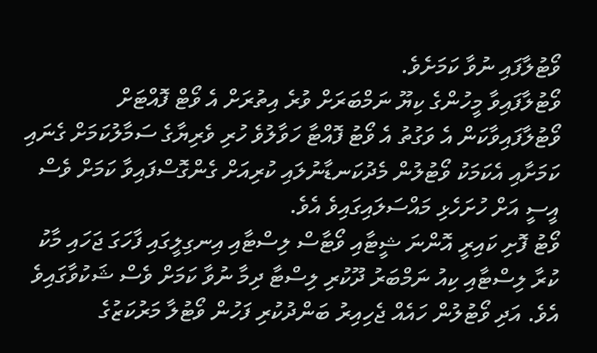ވޯޓުލާފައި ނުވާ ކަމަށެވެ.
ވޯޓުލާފައިވާ މީހުންގެ ކިޔޫ ނަމްބަރަށް ވުރެ އިތުރަށް އެ ވޯޓް ފޮއްޓަށް ވޯޓުލާފައިވާކަން އެ ވަގުތު އެ ވޯޓު ފޮއްޓާ ހަވާލުވެ ހުރި ވެރިޔާގެ ސަމާލުކަމަށް ގެނައި ކަމަށާއި އެކަމަކު ވޯޓުލުން މެދުކަނޑާނުލައި ކުރިއަށް ގެންގޮސްފައިވާ ކަމަށް ވެސް އީސީ އަށް ހުށަހެޅި މައްސަލައިގައިވެ އެވެ.
ވޯޓު ފޮށި ކައިރީ އޮންނަ ޝީޓާއި ވޯޓާސް ލިސްޓާއި އިނގިލީގައި ފާހަގަ ޖަހައި މާކު ކުރާ ލިސްޓާއި ކިއު ނަމްބަރު ދޫކުރި ލިސްޓާ ދިމާ ނުވާ ކަމަށް ވެސް ޝަކުވާގައިވެ އެވެ. އަދި ވޯޓުލުން ހައެއް ޖެހިއިރު ބަންދުކުރި ފަހުން ވޯޓުލާ މަރުކަޒުގެ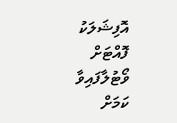އޮފިޝަލަކު ފޮއްޓަށް ވޯޓުލާފައިވާ ކަމަށް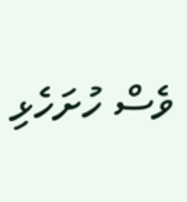ވެސް ހުށަހެޅި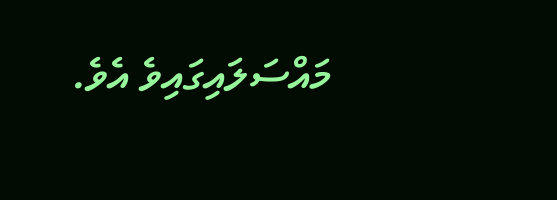މައްސަލައިގައިވެ އެވެ.